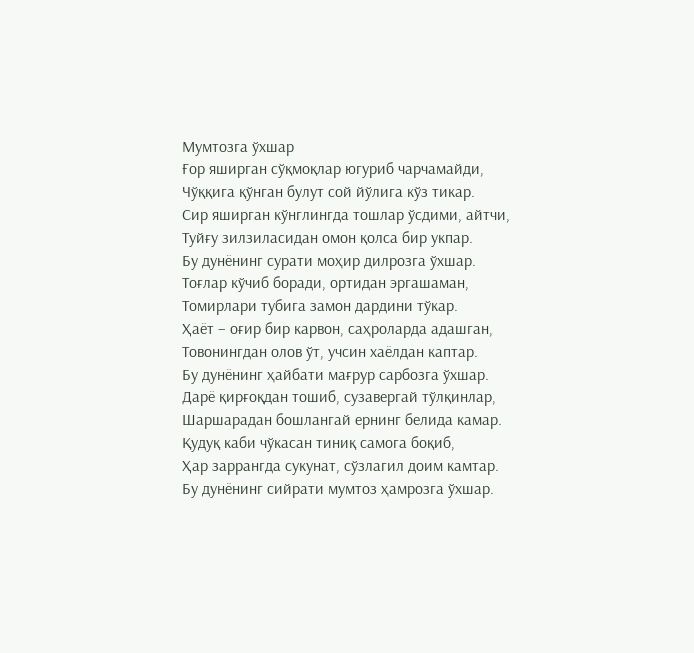Мумтозга ўхшар
Ғор яширган сўқмоқлар югуриб чарчамайди,
Чўққига қўнган булут сой йўлига кўз тикар.
Сир яширган кўнглингда тошлар ўсдими, айтчи,
Туйғу зилзиласидан омон қолса бир укпар.
Бу дунёнинг сурати моҳир дилрозга ўхшар.
Тоғлар кўчиб боради, ортидан эргашаман,
Томирлари тубига замон дардини тўкар.
Ҳаёт – оғир бир карвон, саҳроларда адашган,
Товонингдан олов ўт, учсин хаёлдан каптар.
Бу дунёнинг ҳайбати мағрур сарбозга ўхшар.
Дарё қирғоқдан тошиб, сузавергай тўлқинлар,
Шаршарадан бошлангай ернинг белида камар.
Қудуқ каби чўкасан тиниқ самога боқиб,
Ҳар заррангда сукунат, сўзлагил доим камтар.
Бу дунёнинг сийрати мумтоз ҳамрозга ўхшар.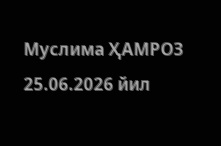Муслима ҲАМРОЗ
25.06.2026 йил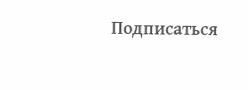Подписаться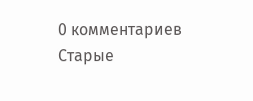0 комментариев
Старые